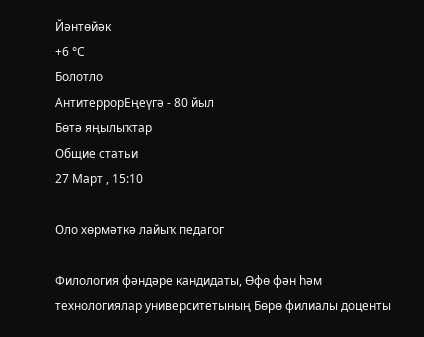Йәнтөйәк
+6 °С
Болотло
АнтитеррорЕңеүгә - 80 йыл
Бөтә яңылыҡтар
Общие статьи
27 Март , 15:10

Оло хөрмәткә лайыҡ педагог

Филология фәндәре кандидаты, Өфө фән һәм технологиялар университетының Бөрө филиалы доценты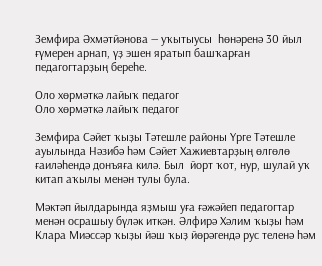Земфира Әхмәтйәнова — уҡытыусы  һөнәренә 30 йыл ғүмерен арнап, үҙ эшен яратып башҡарған  педагогтарҙың береһе.

Оло хөрмәткә лайыҡ педагог
Оло хөрмәткә лайыҡ педагог

Земфира Сәйет ҡыҙы Тәтешле районы Үрге Тәтешле ауылында Нәзибә һәм Сәйет Хажиевтарҙың өлгөлө ғаиләһендә донъяға килә. Был  йорт ҡот, нур, шулай уҡ китап аҡылы менән тулы була.

Мәктәп йылдарында яҙмыш уға ғәжәйеп педагогтар менән осрашыу бүләк иткән. Әлфирә Хәлим ҡыҙы һәм Клара Миәссәр ҡыҙы йәш ҡыҙ йөрәгендә рус теленә һәм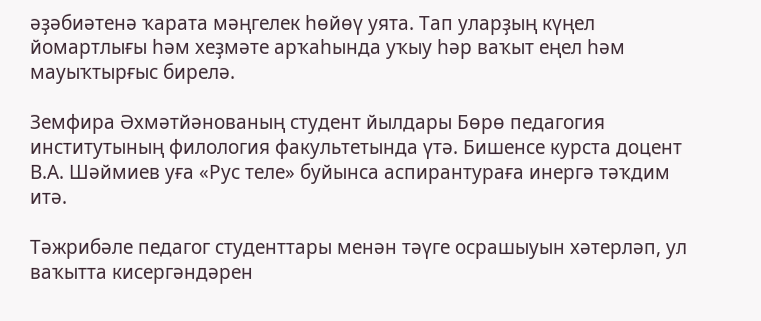әҙәбиәтенә ҡарата мәңгелек һөйөү уята. Тап уларҙың күңел йомартлығы һәм хеҙмәте арҡаһында уҡыу һәр ваҡыт еңел һәм мауыҡтырғыс бирелә.

Земфира Әхмәтйәнованың студент йылдары Бөрө педагогия институтының филология факультетында үтә. Бишенсе курста доцент В.А. Шәймиев уға «Рус теле» буйынса аспирантураға инергә тәҡдим итә.

Тәжрибәле педагог студенттары менән тәүге осрашыуын хәтерләп, ул ваҡытта кисергәндәрен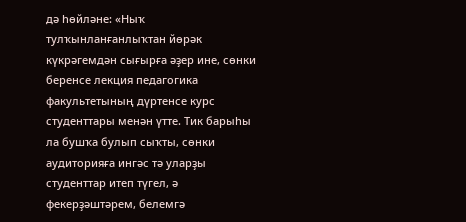дә һөйләне: «Ныҡ тулҡынланғанлыҡтан йөрәк күкрәгемдән сығырға әҙер ине, сөнки беренсе лекция педагогика факультетының дүртенсе курс студенттары менән үтте. Тик барыһы ла бушҡа булып сыҡты, сөнки аудиторияға ингәс тә уларҙы студенттар итеп түгел, ә фекерҙәштәрем, белемгә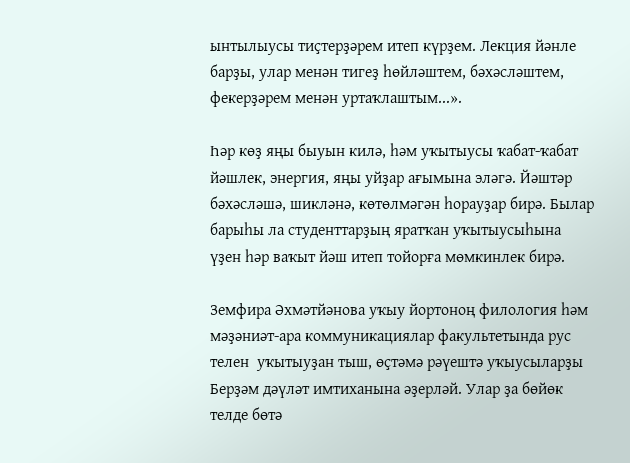ынтылыусы тиҫтерҙәрем итеп күрҙем. Лекция йәнле барҙы, улар менән тигеҙ һөйләштем, бәхәсләштем, фекерҙәрем менән уртаҡлаштым...».

Һәр көҙ яңы быуын килә, һәм уҡытыусы ҡабат-ҡабат йәшлек, энергия, яңы уйҙар ағымына эләгә. Йәштәр бәхәсләшә, шикләнә, көтөлмәгән һорауҙар бирә. Былар барыһы ла студенттарҙың яратҡан уҡытыусыһына үҙен һәр ваҡыт йәш итеп тойорға мөмкинлек бирә.

Земфира Әхмәтйәнова уҡыу йортоноң филология һәм мәҙәниәт-ара коммуникациялар факультетында рус телен  уҡытыуҙан тыш, өҫтәмә рәүештә уҡыусыларҙы Берҙәм дәүләт имтиханына әҙерләй. Улар ҙа бөйөк телде бөтә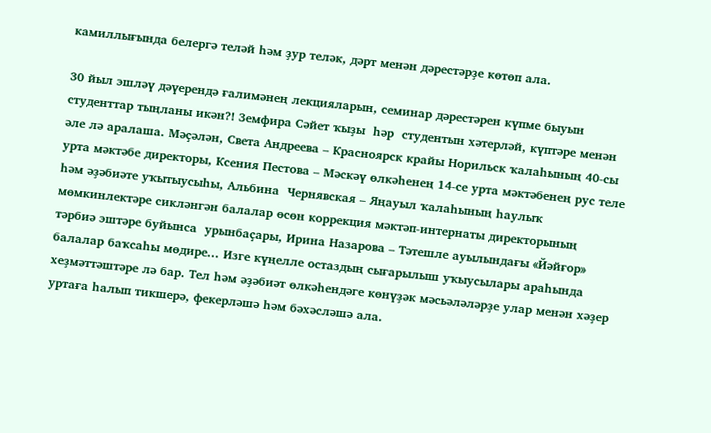камиллығында белергә теләй һәм ҙур теләк, дәрт менән дәрестәрҙе көтөп ала.

30 йыл эшләү дәүерендә ғалимәнең лекцияларын, семинар дәрестәрен күпме быуын студенттар тыңланы икән?! Земфира Сәйет ҡыҙы  һәр  студентын хәтерләй, күптәре менән әле лә аралаша. Мәҫәлән, Света Андреева – Красноярск крайы Норильск ҡалаһының 40-сы урта мәктәбе директоры, Ксения Пестова – Мәскәү өлкәһенең 14-се урта мәктәбенең рус теле һәм әҙәбиәте уҡытыусыһы, Альбина  Чернявская – Яңауыл ҡалаһының һаулыҡ мөмкинлектәре сикләнгән балалар өсөн коррекция мәктәп-интернаты директорының  тәрбиә эштәре буйынса  урынбаҫары, Ирина Назарова – Тәтешле ауылындағы «Йәйғор» балалар баҡсаһы мөдире... Изге күңелле остаздың сығарылыш уҡыусылары араһында хеҙмәттәштәре лә бар. Тел һәм әҙәбиәт өлкәһендәге көнүҙәк мәсьәләләрҙе улар менән хәҙер уртаға һалып тикшерә, фекерләшә һәм бәхәсләшә ала.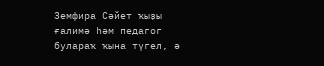Земфира Сәйет ҡыҙы ғалимә һәм педагог булараҡ ҡына түгел, ә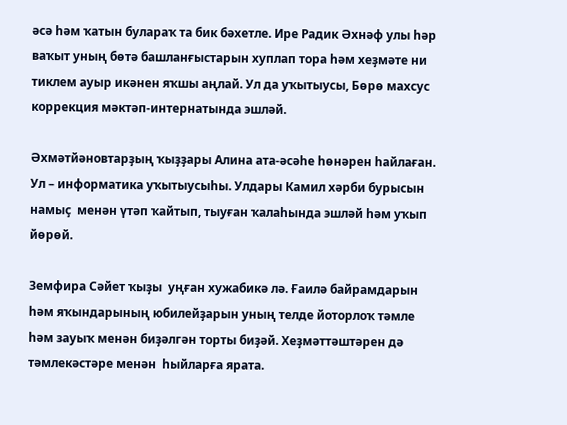әсә һәм ҡатын булараҡ та бик бәхетле. Ире Радик Әхнәф улы һәр ваҡыт уның бөтә башланғыстарын хуплап тора һәм хеҙмәте ни тиклем ауыр икәнен яҡшы аңлай. Ул да уҡытыусы, Бөрө махсус коррекция мәктәп-интернатында эшләй.

Әхмәтйәновтарҙың ҡыҙҙары Алина ата-әсәһе һөнәрен һайлаған. Ул – информатика уҡытыусыһы. Улдары Камил хәрби бурысын намыҫ  менән үтәп ҡайтып, тыуған ҡалаһында эшләй һәм уҡып йөрөй.

Земфира Сәйет ҡыҙы  уңған хужабикә лә. Ғаилә байрамдарын һәм яҡындарының юбилейҙарын уның телде йоторлоҡ тәмле һәм зауыҡ менән биҙәлгән торты биҙәй. Хеҙмәттәштәрен дә тәмлекәстәре менән  һыйларға ярата.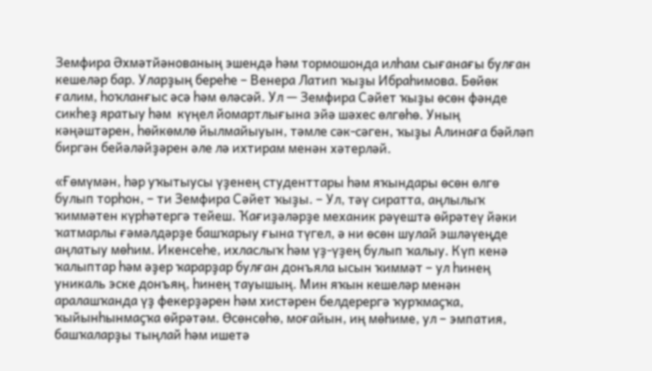Земфира Әхмәтйәнованың эшендә һәм тормошонда илһам сығанағы булған кешеләр бар. Уларҙың береһе – Венера Латип ҡыҙы Ибраһимова. Бөйөк ғалим, һоҡланғыс әсә һәм өләсәй. Ул — Земфира Сәйет ҡыҙы өсөн фәнде сикһеҙ яратыу һәм  күңел йомартлығына эйә шәхес өлгөһө. Уның кәңәштәрен, һөйкөмлө йылмайыуын, тәмле сәк-сәген, ҡыҙы Алинаға бәйләп биргән бейәләйҙәрен әле лә ихтирам менән хәтерләй.

«Ғөмүмән, һәр уҡытыусы үҙенең студенттары һәм яҡындары өсөн өлгө булып торһон, – ти Земфира Сәйет ҡыҙы. – Ул, тәү сиратта, аңлылыҡ ҡиммәтен күрһәтергә тейеш. Ҡағиҙәләрҙе механик рәүештә өйрәтеү йәки ҡатмарлы ғәмәлдәрҙе башҡарыу ғына түгел, ә ни өсөн шулай эшләүеңде аңлатыу мөһим. Икенсеһе, ихласлыҡ һәм үҙ-үҙең булып ҡалыу. Күп кенә ҡалыптар һәм әҙер ҡарарҙар булған донъяла ысын ҡиммәт – ул һинең уникаль эске донъяң, һинең тауышың. Мин яҡын кешеләр менән аралашҡанда үҙ фекерҙәрен һәм хистәрен белдерергә ҡурҡмаҫҡа, ҡыйынһынмаҫҡа өйрәтәм. Өсөнсөһө, моғайын, иң мөһиме, ул – эмпатия, башҡаларҙы тыңлай һәм ишетә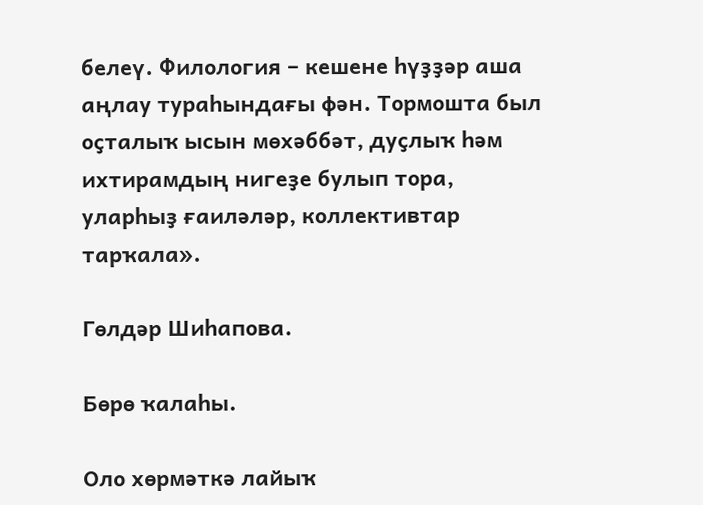белеү. Филология – кешене һүҙҙәр аша аңлау тураһындағы фән. Тормошта был оҫталыҡ ысын мөхәббәт, дуҫлыҡ һәм ихтирамдың нигеҙе булып тора, уларһыҙ ғаиләләр, коллективтар тарҡала».

Гөлдәр Шиһапова.

Бөрө ҡалаһы.

Оло хөрмәткә лайыҡ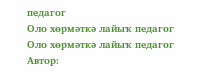педагог
Оло хөрмәткә лайыҡ педагог
Оло хөрмәткә лайыҡ педагог
Автор: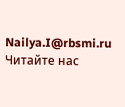Nailya.I@rbsmi.ru
Читайте нас